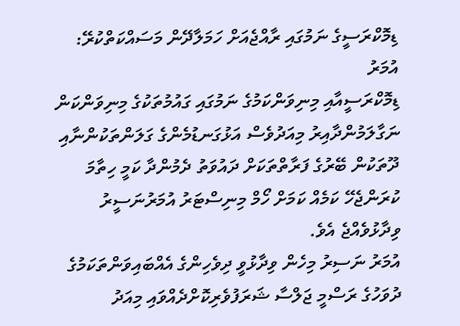ޑިމޮކްރަސީގެ ނަމުގައި ރާއްޖެއަށް ހަމަލާދޭން މަސައްކަތްކުރޭ: އުމަރު
ޑިމޮކްރަސީއާއި މިނިވަންކަމުގެ ނަމުގައި ގައުމުތަކުގެ މިނިވަންކަން ނަގާލަމުންދާއިރު މިއަދުވެސް އަޅުގަނޑުމެންގެ ގަލަންތަކުންނާއި ދޫތަކުން ބޭރުގެ ފަރާތްތަކަށް ދައުވަތު ދެމުންދާ ކަމީ ހިތާމަ ކުރަންޖެހޭ ކަމެއް ކަމަށް ހޯމް މިނިސްޓަރު އުމަރުނަސީރު ވިދާޅުވެއްޖެ އެވެ.
އުމަރު ނަސިރު މިހެން ވިދާޅުވީ ދިވެހިންގެ އެއްބައިވަންތަކަމުގެ ދުވަހުގެ ރަސްމީ ޖަލްސާ ޝަރަފުވެރިކޮށްދެއްވައި މިއަދު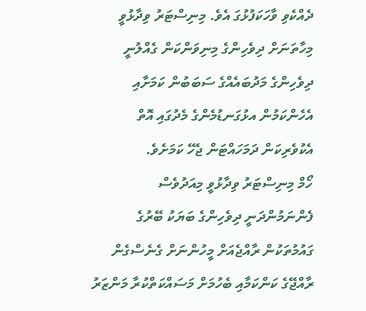ދެއްކެވި ވާހަކަފުޅުގަ އެވެ. މިނިސްޓަރު ވިދާޅުވީ މިހާތަނަށް ދިވެހިންގެ މިނިވަންކަން ގެއްލުނީ ދިވެހިންގެ މަދުބައެއްގެ ސަބަބުން ކަމަށާއި އެހެންކަމުން އޅުގަނޑުމެންގެ މެދުގައި އޮތް އެކުވެރިކަން ދަމަހައްޓަން ޖެހޭ ކަމަށެވެ.
ހޯމް މިނިސްޓަރު ވިދާޅުވީ މިއަދުވެސް ފެންނަމުންދަނީ ދިވެހިންގެ ބަޔަކު ބޭރުގެ ގައުމުތަކުން ރާއްޖެއަށް މީހުންނަށް ގެނެސްގެން ރާއްޖޭގެ ކަންކަމާއި ބެހުމަށް މަސައްކަތްކުރާ މަންޒަރު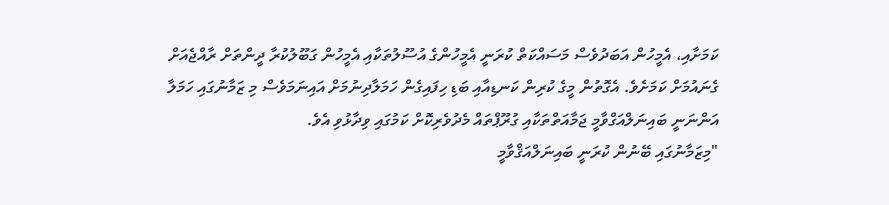ކަމަށާއި، އެމީހުން އަބަދުވެސް މަސައްކަތް ކުރަނީ އެމީހުންގެ އުސޫލުތަކާއި އެމީހުން ގަބޫލުކުރާ ދީންތަށް ރާއްޖެއަށް ގެނައުމަށް ކަމަށެވެ. އެގޮތުން މީގެ ކުރިން ކަނޑިއާއި ބަޑި ހިފައިގެން ހަމަލާދިނުމަށް އައިނަމަވެސް މި ޒަމާނުގައި ހަމަލާ އަންނަނީ ބައިނަލްއަގްވާމީ ޖަމާއަތްތަކާއި ގުރޫޕްތައް މެދުވެރިކޮށް ކަމުގައި ވިދާޅުވި އެވެ.
"މިޒަމާނުގައި ބޭނުން ކުރަނީ ބައިނަލްއަޤްވާމީ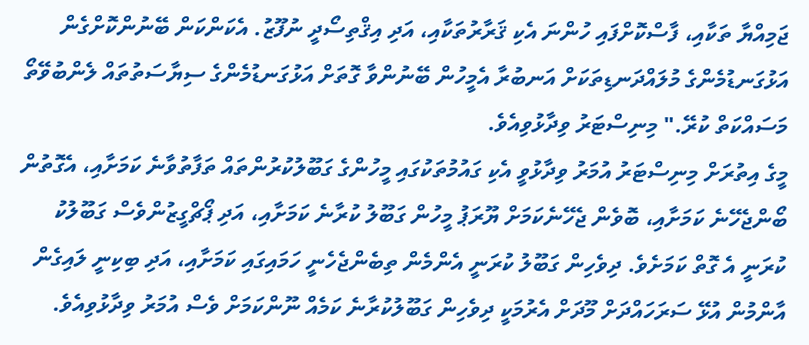ޖަމިއްޔާ ތަކާއި، ފާސްކޮށްފައި ހުންނަ އެކި ޤަރާރުތަކާއި، އަދި އިޤްތިސޯދީ ނުފޫޒު. އެކަންކަން ބޭނުންކޮށްގެން އަޅުގަނޑުމެންގެ މުލައްދަނޑިތަކަށް އަނބުރާ އެމީހުން ބޭނުންވާ ގޮތަށް އަޅުގަނޑުމެންގެ ސިޔާސަތުތައް ލެންބުވޭތޯ މަސައްކަތް ކުރޭ." މިނިސްޓަރު ވިދާޅުވިއެވެ.
މީގެ އިތުރަށް މިނިސްޓަރު އުމަރު ވިދާޅުވީ އެކި ގައުމުތަކުގައި މީހުންގެ ގަބޫލުކުރުންތައް ތަފާތުވާނެ ކަމަށާއި، އެގޮތުން ބޯންޖެހޭނެ ކަމަށާއި، ބޮވެން ޖެހޭނެކަމަށް ޔޫރަޕު މީހުން ގަބޫލު ކުރާނެ ކަމަށާއި، އަދި ޕޯޗްގީޒުންވެސް ގަބޫލުކު ކުރަނީ އެ ގޮތް ކަމަށެވެ. ދިވެހިން ގަބޫލު ކުރަނީ އެންމެން ތިބެންޖެހެނީ ހަމައިގައި ކަމަށާއި، އަދި ބިކިނީ ލައިގެން އާންމުން އުޅޭ ސަރަހައްދަށް މޫދަށް އެރުމަކީ ދިވެހިން ގަބޫލުކުރާނެ ކަމެއް ނޫންކަމަށް ވެސް އުމަރު ވިދާޅުވިއެވެ.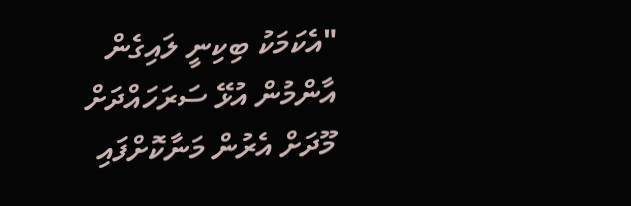"އެކަމަކު ބިކިނީ ލައިގެން އާންމުން އުޅޭ ސަރަހައްދަށް މޫދަށް އެރުން މަނާކޮށްފައި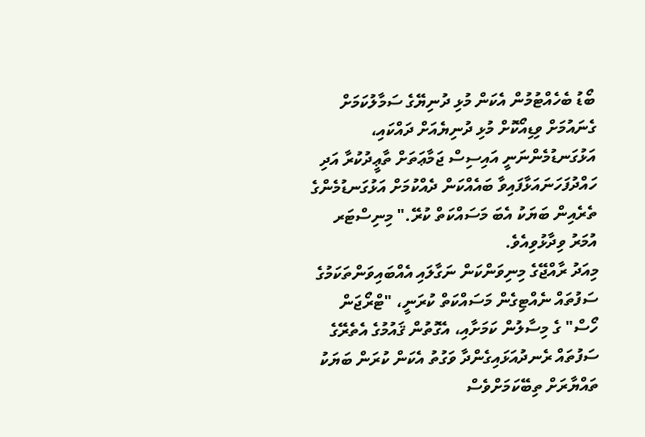ބޯޑު ބެހެއްޓުމުން އެކަން މުޅި ދުނިޔޭގެ ސަމާލުކަމަށް ގެނައުމަށް ވިޑިއޯކޮށް މުޅި ދުނިޔެއަށް ދައްކައި، އަޅުގަނޑުމެންނަނީ އައިސިސް ޖަމާޢަތަށް ތާޢީދުކުރާ އަދި ހައްދުފަހަނައަޅާފައިވާ ބައެއްކަން ދެއްކުމަށް އަޅުގަނޑުމެންގެ ތެރެއިން ބަޔަކު އެބަ މަސައްކަތް ކުރޭ." މިނިސްޓަރ އުމަރު ވިދާޅުވިއެވެ.
މިއަދު ރާއްޖޭގެ މިނިވަންކަން ނަގާލައި އެއްބައިވަންތަކަމުގެ ސަފުތައް ނެއްޓިގެން މަސައްކަތް ކުރަނީ، "ޓްރޯޖަން ހޯސް" ގެ މިސާލުން ކަމަށާއި، އެގޮތުން ޤައުމުގެ އެތެރޭގެ ސަފުތައް ރެނދުއަޅައިގެންދާ ވަގުތު އެކަން ކުރަން ބަޔަކު ތައްޔާރަށް ތިބޭކަމަށްވެސް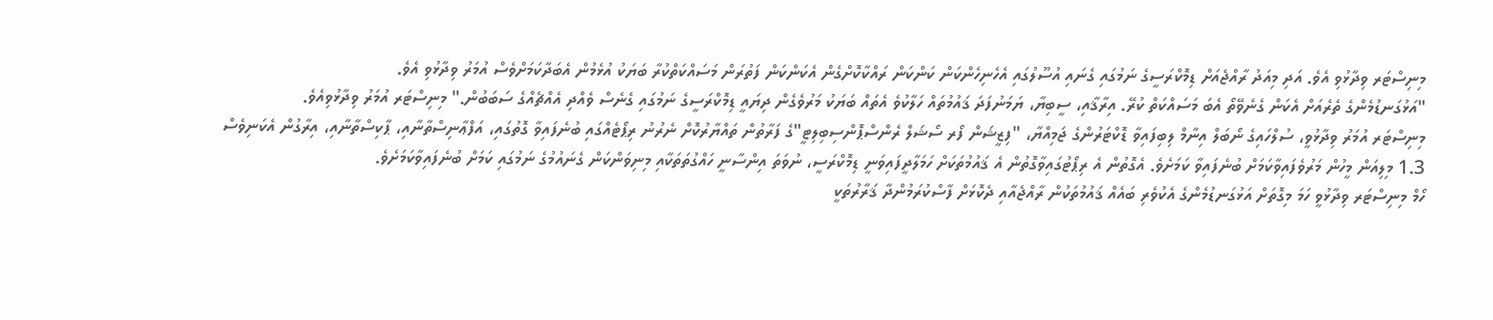މިނިސްޓަރ ވިދާޅުވި އެވެ. އަދި މިއަދު ރާއްޖެއަށް ޑިމޮކްރަސީގެ ނަމުގައި ގެނައި އުސޫލުގައި އެހެނިހެންކަން ކަންކަން ރައްކާކޮށްގެން އެކަންކަން ފަތުރަން މަސައްކަތްކުރާ ބަޔަކު އުޅެމުން އެބަދާކަމަށްވެސް އުމަރު ވިދާޅުވި އެވެ.
"އަޅުގަނޑުމެންގެ ތެރެއަށް އެކަން ގެނެވޭތޯ އެބަ މަސައްކަތް ކުރޭ. އިރާޤާއި، ސީބިޔާ، ޔަމަނުފަދަ ޤައުމުތައް ހަލާކުވެ އެތައް ބަޔަކު މަރުވެގެން ދިޔައީ ޑިމޮކްރަސީގެ ނަމުގައި ގެނެސް ވެއްދި އެއްޗެއްގެ ސަބަބުން." މިނިސްޓަރ އުމަރު ވިދާޅުވިއެވެ.
މިނިސްޓަރ އުމަރު ވިދާޅުވީ، ސުލްހައިގެ ނޯބަލް އިނާމް ލިބިފައިވާ ޑޮކްޓަރުންގެ ޖަމިއްޔާ، "ފިޒީޝަން ފޯރ ސޯޝަލް ރެންސްޕޮންސިބިލިޓީ"ގެ ފަރާތުން ތައްޔާރުކޮށް ނެރުނު ރިޕޯޓެއްގައި ބުނެފައިވާ ގޮތުގައި، އަފްޢާނިސްތާނާއި، ޕާކިސްތާނާއި، އިރާގުން އެކަނިވެސް 1.3 މިލިއަން މީހުން މަރުވެފައިވާކަމަށް ބުނެފައިވާ ކަމަށެވެ. އެގޮތުން އެ ރިޕޯޓުގައިވާގޮތުން އެ ޤައުމުތަކަށް ހަމަލާދީފައިވަނީ ޑިމޮކްރަސީ، ނުވަތަ އިންސާނީ ހައްގުތަތަކާއި މިނިވަންކަން ގެނައުމުގެ ނަމުގައި ކަމަށް ބުނެފައިވާކަމަށެވެ.
ހޯމް މިނިސްޓަރ ވިދާޅުވީ ހަމަ މިގޮތަށް އަޅުގަނޑުމެންގެ އެކުވެރި ބައެއް ޤައުމުތަކުން ރާއްޖެއާއި ދެކޮޅަށް ފާސްކުރަމުންދާ ޤަރާރުތަކީ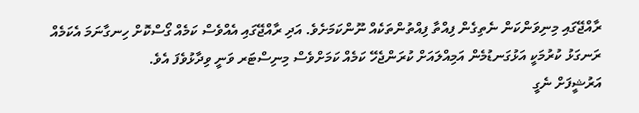ރާއްޖޭގައި މިނިވަންކަން ނެތިގެން ފިއްތާ ފިއްތުންތަކެއް ނޫންކަމަށެވެ. އަދި ރާއްޖޭގައި އެއްވެސް ކަމެއް ގޯސްކޮށް ހިނގާނަމަ އެކަމެއް ރަނގަޅު ކުރުމަކީ އަޅުގަނޑުމެން އަމިއްލައަށް ކުރަންޖެހޭ ކަމެއް ކަމަށްވެސް މިނިސްޓަރ ވަނީ ވިދާޅުވެފަ އެވެ.
އަރުޝީފަށް ނެގީ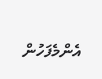އެންމެފަހުން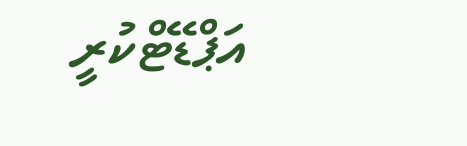އަޕްޑޭޓްކުރީ